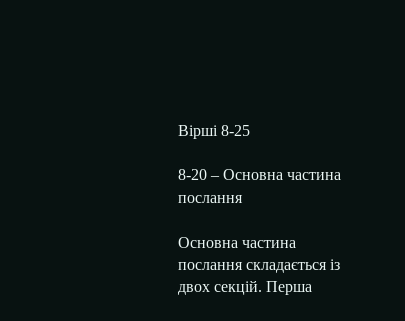Вірші 8-25

8-20 – Основна частина послання

Основна частина послання складається із двох секцій. Перша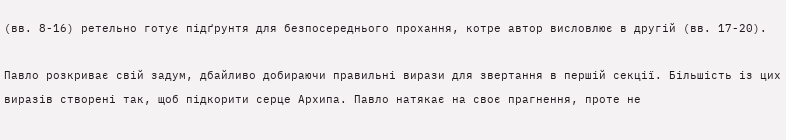(вв. 8-16) ретельно готує підґрунтя для безпосереднього прохання, котре автор висловлює в другій (вв. 17-20).

Павло розкриває свій задум, дбайливо добираючи правильні вирази для звертання в першій секції. Більшість із цих виразів створені так, щоб підкорити серце Архипа. Павло натякає на своє прагнення, проте не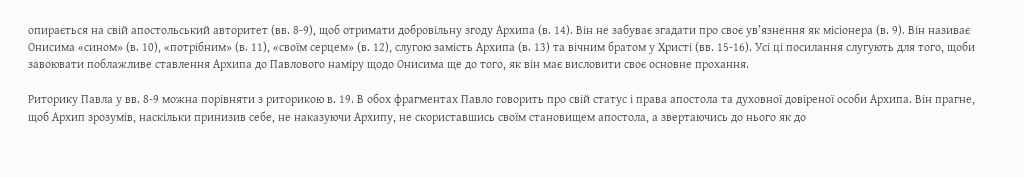опирається на свій апостольський авторитет (вв. 8-9), щоб отримати добровільну згоду Архипа (в. 14). Він не забуває згадати про своє ув’язнення як місіонера (в. 9). Він називає Онисима «сином» (в. 10), «потрібним» (в. 11), «своїм серцем» (в. 12), слугою замість Архипа (в. 13) та вічним братом у Христі (вв. 15-16). Усі ці посилання слугують для того, щоби завоювати поблажливе ставлення Архипа до Павлового наміру щодо Онисима ще до того, як він має висловити своє основне прохання.

Риторику Павла у вв. 8-9 можна порівняти з риторикою в. 19. В обох фрагментах Павло говорить про свій статус і права апостола та духовної довіреної особи Архипа. Він прагне, щоб Архип зрозумів, наскільки принизив себе, не наказуючи Архипу, не скориставшись своїм становищем апостола, а звертаючись до нього як до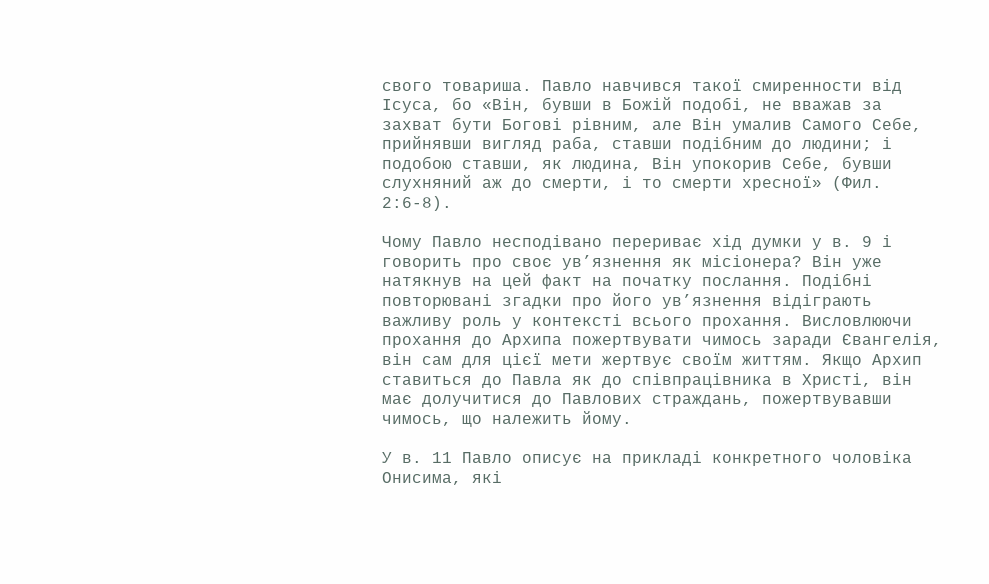свого товариша. Павло навчився такої смиренности від Ісуса, бо «Він, бувши в Божій подобі, не вважав за захват бути Богові рівним, але Він умалив Самого Себе, прийнявши вигляд раба, ставши подібним до людини; і подобою ставши, як людина, Він упокорив Себе, бувши слухняний аж до смерти, і то смерти хресної» (Фил. 2:6-8).

Чому Павло несподівано перериває хід думки у в. 9 і говорить про своє ув’язнення як місіонера? Він уже натякнув на цей факт на початку послання. Подібні повторювані згадки про його ув’язнення відіграють важливу роль у контексті всього прохання. Висловлюючи прохання до Архипа пожертвувати чимось заради Євангелія, він сам для цієї мети жертвує своїм життям. Якщо Архип ставиться до Павла як до співпрацівника в Христі, він має долучитися до Павлових страждань, пожертвувавши чимось, що належить йому.

У в. 11 Павло описує на прикладі конкретного чоловіка Онисима, які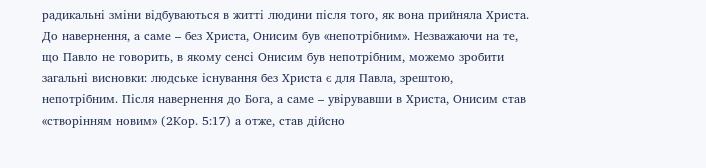радикальні зміни відбуваються в житті людини після того, як вона прийняла Христа. До навернення, а саме – без Христа, Онисим був «непотрібним». Незважаючи на те, що Павло не говорить, в якому сенсі Онисим був непотрібним, можемо зробити загальні висновки: людське існування без Христа є для Павла, зрештою, непотрібним. Після навернення до Бога, а саме – увірувавши в Христа, Онисим став «створінням новим» (2Кор. 5:17) а отже, став дійсно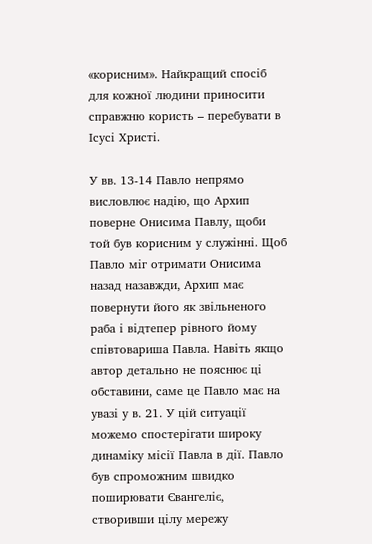«корисним». Найкращий спосіб для кожної людини приносити справжню користь – перебувати в Ісусі Христі.

У вв. 13-14 Павло непрямо висловлює надію, що Архип поверне Онисима Павлу, щоби той був корисним у служінні. Щоб Павло міг отримати Онисима назад назавжди, Архип має повернути його як звільненого раба і відтепер рівного йому співтовариша Павла. Навіть якщо автор детально не пояснює ці обставини, саме це Павло має на увазі у в. 21. У цій ситуації можемо спостерігати широку динаміку місії Павла в дії. Павло був спроможним швидко поширювати Євангеліє, створивши цілу мережу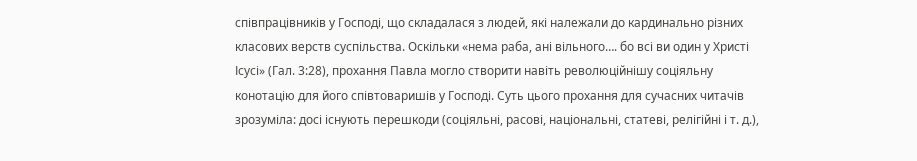співпрацівників у Господі, що складалася з людей, які належали до кардинально різних класових верств суспільства. Оскільки «нема раба, ані вільного…. бо всі ви один у Христі Ісусі» (Гал. 3:28), прохання Павла могло створити навіть революційнішу соціяльну конотацію для його співтоваришів у Господі. Суть цього прохання для сучасних читачів зрозуміла: досі існують перешкоди (соціяльні, расові, національні, статеві, релігійні і т. д.),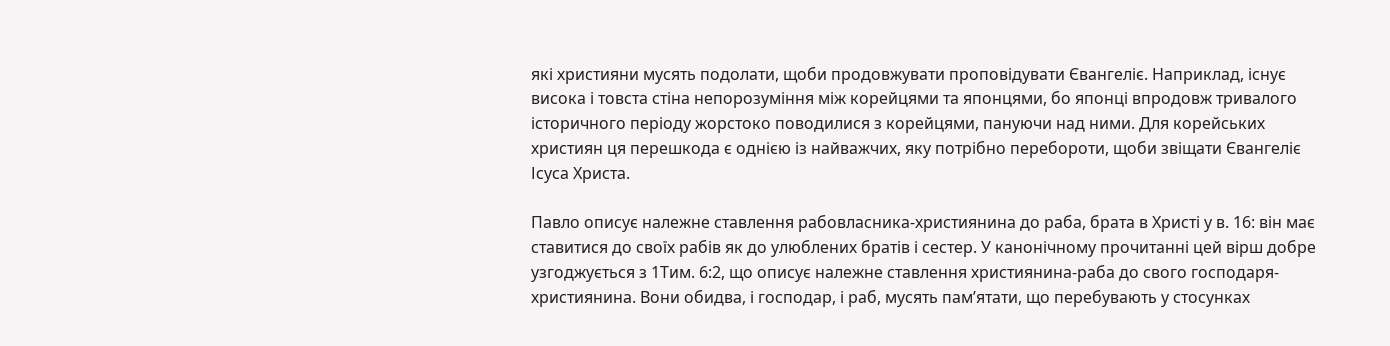які християни мусять подолати, щоби продовжувати проповідувати Євангеліє. Наприклад, існує висока і товста стіна непорозуміння між корейцями та японцями, бо японці впродовж тривалого історичного періоду жорстоко поводилися з корейцями, пануючи над ними. Для корейських християн ця перешкода є однією із найважчих, яку потрібно перебороти, щоби звіщати Євангеліє Ісуса Христа.

Павло описує належне ставлення рабовласника-християнина до раба, брата в Христі у в. 16: він має ставитися до своїх рабів як до улюблених братів і сестер. У канонічному прочитанні цей вірш добре узгоджується з 1Тим. 6:2, що описує належне ставлення християнина-раба до свого господаря-християнина. Вони обидва, і господар, і раб, мусять пам’ятати, що перебувають у стосунках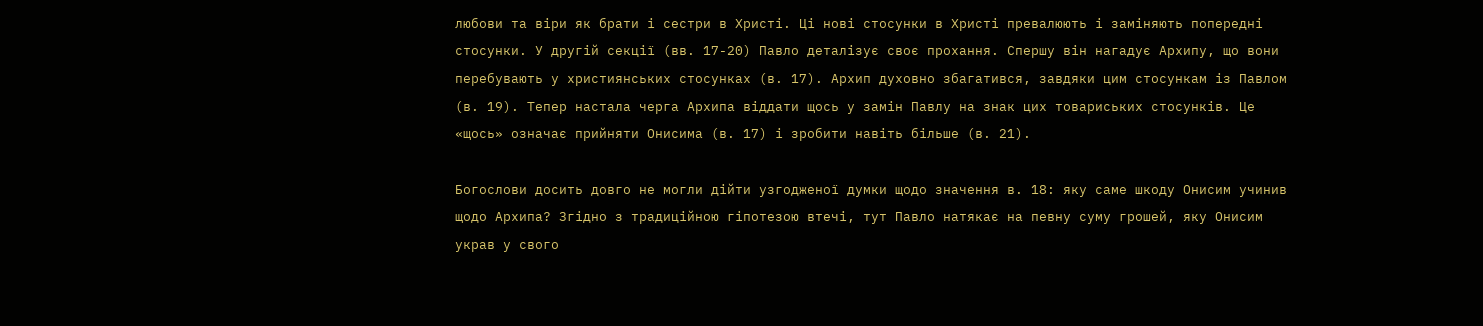любови та віри як брати і сестри в Христі. Ці нові стосунки в Христі превалюють і заміняють попередні стосунки. У другій секції (вв. 17-20) Павло деталізує своє прохання. Спершу він нагадує Архипу, що вони перебувають у християнських стосунках (в. 17). Архип духовно збагатився, завдяки цим стосункам із Павлом (в. 19). Тепер настала черга Архипа віддати щось у замін Павлу на знак цих товариських стосунків. Це «щось» означає прийняти Онисима (в. 17) і зробити навіть більше (в. 21).

Богослови досить довго не могли дійти узгодженої думки щодо значення в. 18: яку саме шкоду Онисим учинив щодо Архипа? Згідно з традиційною гіпотезою втечі, тут Павло натякає на певну суму грошей, яку Онисим украв у свого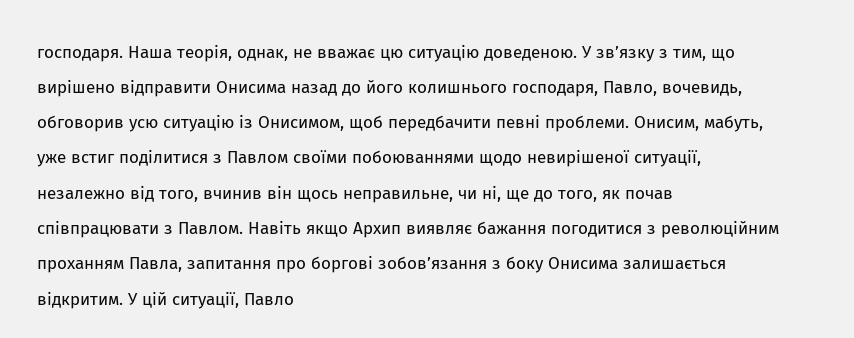господаря. Наша теорія, однак, не вважає цю ситуацію доведеною. У зв’язку з тим, що вирішено відправити Онисима назад до його колишнього господаря, Павло, вочевидь, обговорив усю ситуацію із Онисимом, щоб передбачити певні проблеми. Онисим, мабуть, уже встиг поділитися з Павлом своїми побоюваннями щодо невирішеної ситуації, незалежно від того, вчинив він щось неправильне, чи ні, ще до того, як почав співпрацювати з Павлом. Навіть якщо Архип виявляє бажання погодитися з революційним проханням Павла, запитання про боргові зобов’язання з боку Онисима залишається відкритим. У цій ситуації, Павло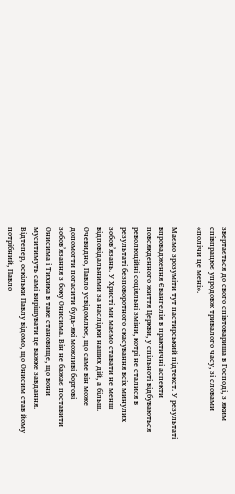звертається до свого співтовариша в Господі, з яким співпрацює упродовж тривалого часу, зі словами «полічи це мені».

Маємо зрозуміти тут пастирський підтекст. У результаті впровадження Євангелія в практичні аспекти повсякденного життя Церкви, у спільноті відбуваються революційні соціяльні зміни, котрі не сталися в результаті безповоротного скасування всіх минулих зобов’язань. У Христі ми маємо ставати не менш відповідальними за наслідки наших дій, а більш. Очевидно, Павло усвідомлює, що саме він може допомогти погасити будь-які можливі боргові зобов’язання з боку Онисима. Він не бажає поставити Онисима і Тихика в таке становище, що вони муситимуть самі вирішувати це важке завдання. Відтепер, оскільки Павлу відомо, що Онисим став йому потрібний, Павло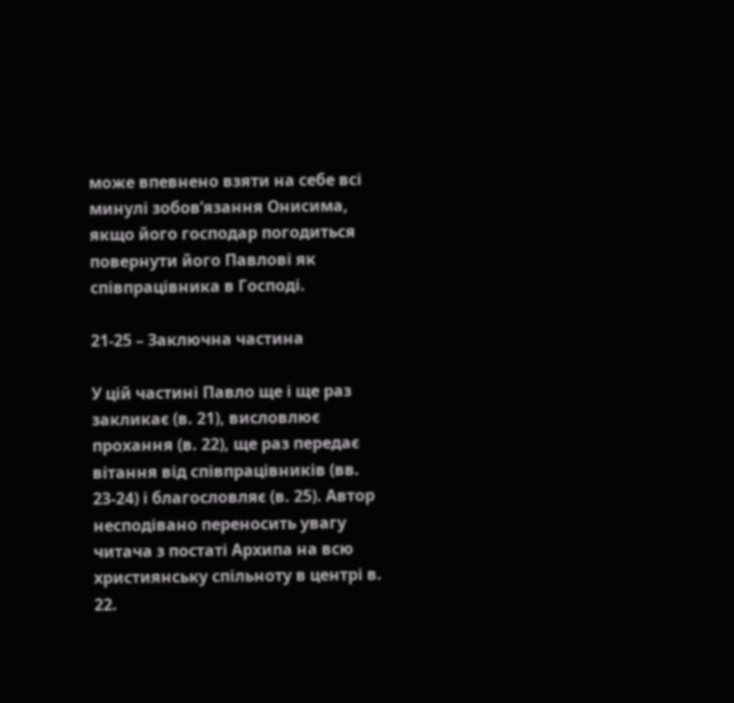може впевнено взяти на себе всі минулі зобов’язання Онисима, якщо його господар погодиться повернути його Павлові як співпрацівника в Господі.

21-25 – Заключна частина

У цій частині Павло ще і ще раз закликає (в. 21), висловлює прохання (в. 22), ще раз передає вітання від співпрацівників (вв. 23-24) і благословляє (в. 25). Автор несподівано переносить увагу читача з постаті Архипа на всю християнську спільноту в центрі в. 22.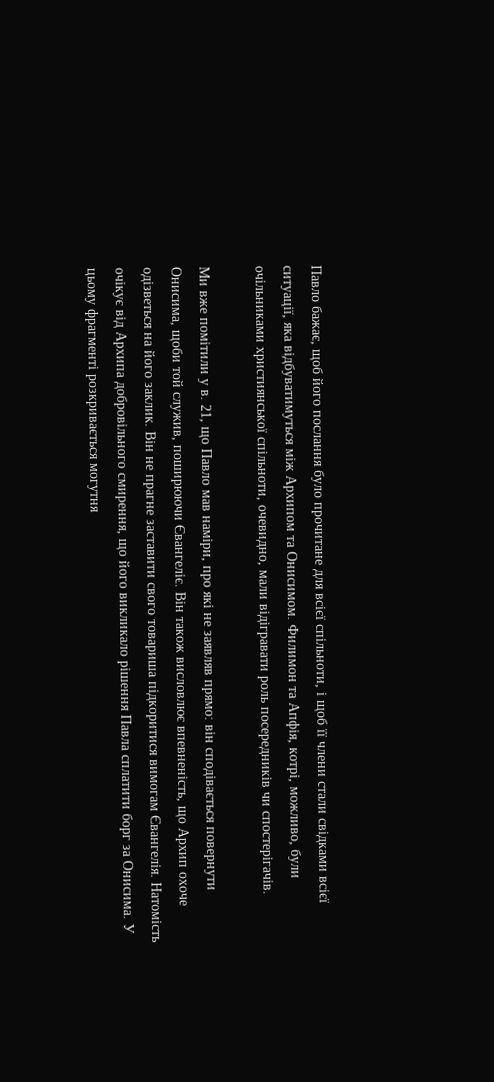Павло бажає, щоб його послання було прочитане для всієї спільноти, і щоб її члени стали свідками всієї ситуації, яка відбуватимуться між Архипом та Онисимом. Филимон та Апфія, котрі, можливо, були очільниками християнської спільноти, очевидно, мали відігравати роль посередників чи спостерігачів.

Ми вже помітили у в. 21, що Павло мав наміри, про які не заявляв прямо: він сподівається повернути Онисима, щоби той служив, поширюючи Євангеліє. Він також висловлює впевненість, що Архип охоче одізветься на його заклик. Він не прагне заставити свого товариша підкоритися вимогам Євангелія. Натомість очікує від Архипа добровільного смирення, що його викликало рішення Павла сплатити борг за Онисима. У цьому фрагменті розкривається могутня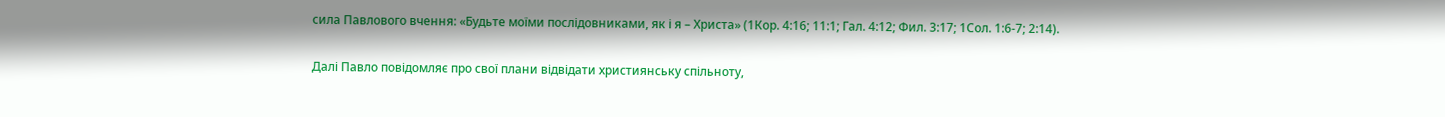сила Павлового вчення: «Будьте моїми послідовниками, як і я – Христа» (1Кор. 4:16; 11:1; Гал. 4:12; Фил. 3:17; 1Сол. 1:6-7; 2:14).

Далі Павло повідомляє про свої плани відвідати християнську спільноту,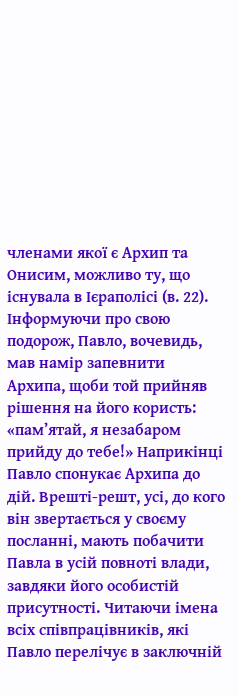членами якої є Архип та Онисим, можливо ту, що існувала в Ієраполісі (в. 22). Інформуючи про свою подорож, Павло, вочевидь, мав намір запевнити Архипа, щоби той прийняв рішення на його користь: «пам’ятай, я незабаром прийду до тебе!» Наприкінці Павло спонукає Архипа до дій. Врешті-решт, усі, до кого він звертається у своєму посланні, мають побачити Павла в усій повноті влади, завдяки його особистій присутності. Читаючи імена всіх співпрацівників, які Павло перелічує в заключній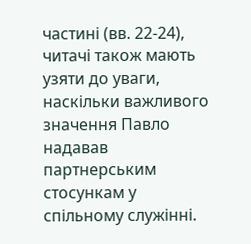частині (вв. 22-24), читачі також мають узяти до уваги, наскільки важливого значення Павло надавав партнерським стосункам у спільному служінні.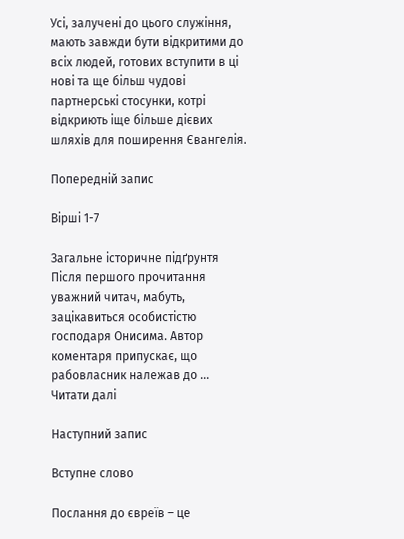Усі, залучені до цього служіння, мають завжди бути відкритими до всіх людей, готових вступити в ці нові та ще більш чудові партнерські стосунки, котрі відкриють іще більше дієвих шляхів для поширення Євангелія.

Попередній запис

Вірші 1-7

Загальне історичне підґрунтя Після першого прочитання уважний читач, мабуть, зацікавиться особистістю господаря Онисима. Автор коментаря припускає, що рабовласник належав до ... Читати далі

Наступний запис

Вступне слово

Послання до євреїв – це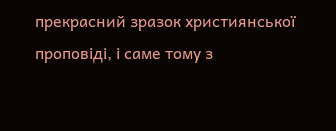прекрасний зразок християнської проповіді, і саме тому з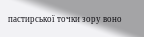пастирської точки зору воно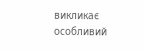викликає особливий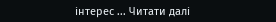інтерес ... Читати далі